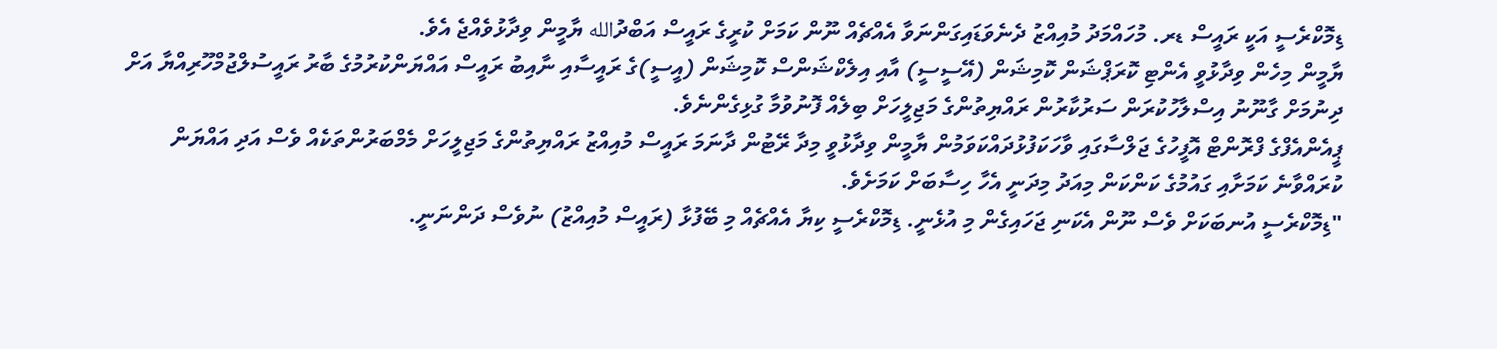ޑިމޮކްރެސީ އަކީ ރައީސް ޑރ. މުހައްމަދު މުއިއްޒު ދެނެވަޑައިގަންނަވާ އެއްޗެއް ނޫން ކަމަށް ކުރީގެ ރައީސް އަބްދުالله ޔާމީން ވިދާޅުވެއްޖެ އެވެ.
ޔާމީން މިހެން ވިދާޅުވީ އެންޓި ކޮރަޕްޝަން ކޮމިޝަން (އޭސީސީ) އާއި އިލެކްޝަންސް ކޮމިޝަން (އީސީ)ގެ ރައީސާއި ނާއިބު ރައީސް އައްޔަންކުރުމުގެ ބާރު ރައީސުލްޖުމްހޫރިއްޔާ އަށް ދިނުމަށް ގާނޫނު އިސްލާހުކުރަން ސަރުކާރުން ރައްޔިތުންގެ މަޖިލީހަށް ބިލެއް ފޮނުވުމާ ގުޅިގެންނެވެ.
ޕީއެންއެފްގެ ފްރޮންޓް އޮފީހުގެ ޖަލްސާގައި ވާހަކަފުޅުދައްކަވަމުން ޔާމީން ވިދާޅުވީ މިދާ ރޭޓުން ދާނަމަ ރައީސް މުއިއްޒު ރައްޔިތުންގެ މަޖިލީހަށް މެމްބަރުންތަކެއް ވެސް އަދި އައްޔަން ކުރައްވާނެ ކަމަށާއި ގައުމުގެ ކަންކަން މިއަދު މިދަނީ އެހާ ހިސާބަށް ކަމަށެވެ.
"ޑިމޮކްރެސީ އުނބަކަށް ވެސް ނޫން އެކަނި ޖަހައިގެން މި އުޅެނީ. ޑިމޮކްރެސީ ކިޔާ އެއްޗެއް މި ބޭފުޅާ (ރައީސް މުއިއްޒު) ނުވެސް ދަންނަނީ.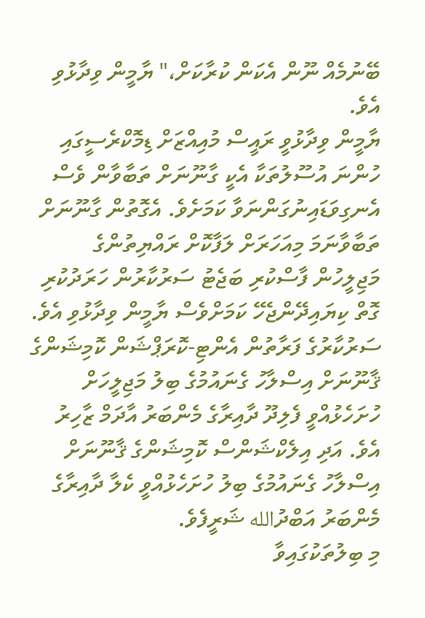ބޭނުމެއް ނޫން އެކަން ކުރާކަށް،" ޔާމީން ވިދާޅުވި އެވެ.
ޔާމީން ވިދާޅުވީ ރައީސް މުއިއްޒަށް ޑިމޮކްރެސީގައި ހުންނަ އުސޫލުތަކާ އެކީ ގާނޫނަށް ތަބާވާން ވެސް އެނގިވަޑައިނުގަންނަވާ ކަމަށެވެ. އެގޮތުން ގާނޫނަށް ތަބާވާނަމަ މިއަހަރަށް ލަފާކޮށް ރައްޔިތުންގެ މަޖިލީހުން ފާސްކުރި ބަޖެޓު ސަރުކާރުން ހަރަދުކުރި ގޮތް ކިޔައިދޭންޖެހޭ ކަމަށްވެސް ޔާމީން ވިދާޅުވި އެވެ.
ސަރުކާރުގެ ފަރާތުން އެންޓި-ކޮރަޕްޝަން ކޮމިޝަންގެ ޤާނޫނަށް އިސްލާހު ގެނައުމުގެ ބިލު މަޖިލީހަށް ހުށަހެޅުއްވީ ފެލިދޫ ދާއިރާގެ މެންބަރު އާދަމް ޒާހިރު އެވެ. އަދި އިލެކްޝަންސް ކޮމިޝަންގެ ޤާނޫނަށް އިސްލާހު ގެނައުމުގެ ބިލު ހުށަހެޅުއްވީ ކެލާ ދާއިރާގެ މެންބަރު އަބްދުالله ޝަރީފެވެ.
މި ބިލުތަކުގައިވާ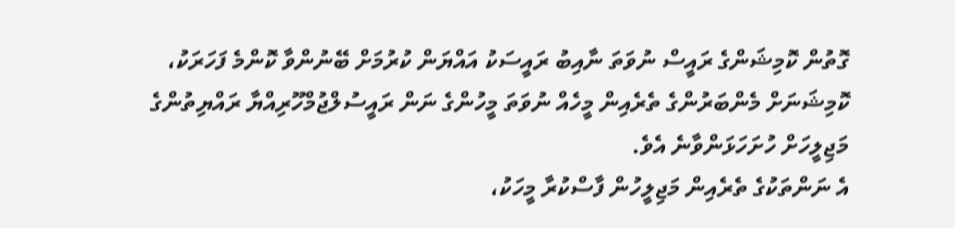ގޮތުން ކޮމިޝަންގެ ރައީސް ނުވަތަ ނާއިބު ރައީސަކު އައްޔަން ކުރުމަށް ބޭނުންވާ ކޮންމެ ފަހަރަކު، ކޮމިޝަނަށް މެންބަރުންގެ ތެރެއިން މީހެއް ނުވަތަ މީހުންގެ ނަން ރައީސުލްޖުމްހޫރިއްޔާ ރައްޔިތުންގެ މަޖިލީހަށް ހުށަހަޅަންވާނެ އެވެ.
އެ ނަންތަކުގެ ތެރެއިން މަޖިލީހުން ފާސްކުރާ މީހަކު،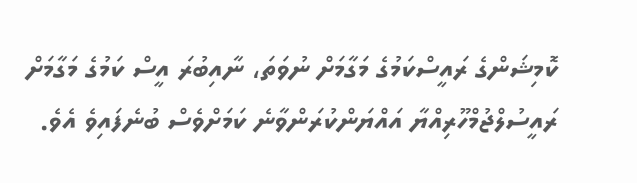ކޮމިޝަންގެ ރައީސްކަމުގެ މަގާމަށް ނުވަތަ، ނާއިބުރަ އީސް ކަމުގެ މަގާމަށް ރައީސުލްޖުމްހޫރިއްޔާ އައްޔަންކުރަންވާނެ ކަމަށްވެސް ބުނެފައިވެ އެވެ.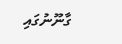ގާނޫނުގައި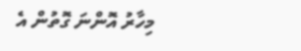މިހާރު އޮންނަ ގޮތުން އެ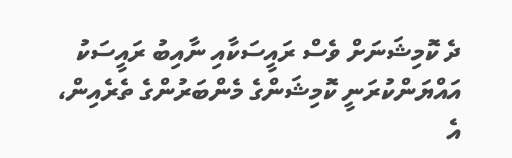ދެ ކޮމިޝަނަށް ވެސް ރައީސަކާއި ނާއިބު ރައީސަކު އައްޔަންކުރަނީ ކޮމިޝަންގެ މެންބަރުންގެ ތެރެއިން، އެ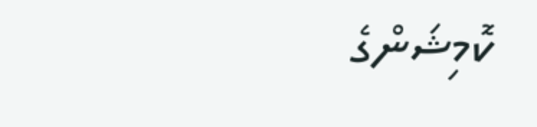ކޮމިޝަންގެ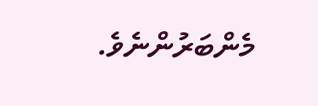މެންބަރުންނެވެ.